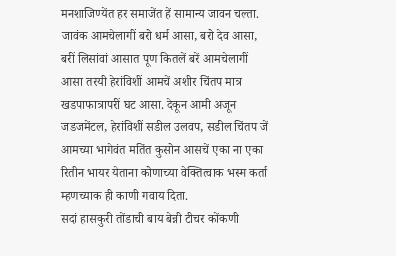मनशाजिण्येंत हर समाजेंत हें सामान्य जावन चल्ता. जावंक आमचेलागीं बरो धर्म आसा, बरो देव आसा, बरीं लिसांवां आसात पूण कितलें बरें आमचेलागीं आसा तरयी हेरांविशीं आमचें अशीर चिंतप मात्र खडपाफात्रापरीं घट आसा. देकून आमी अजून जडजमेंटल, हेरांविशीं सडील उलवप, सडील चिंतप जें आमच्या भागेवंत मतिंत कुसोन आसचें एका ना एका रितीन भायर येताना कोणाच्या वेक्तित्वाक भस्म कर्ता म्हणच्याक ही काणी गवाय दिता.
सदां हासकुरी तोंडाची बाय बेन्नी टीचर कोंकणी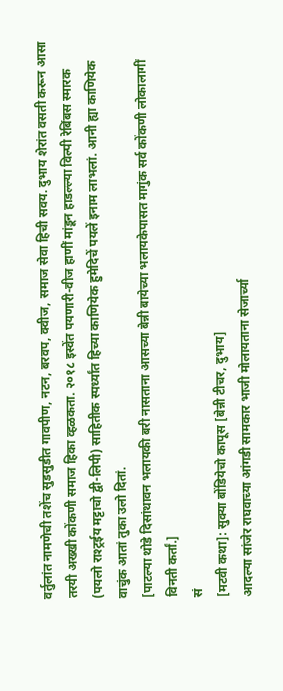वर्तुलांत नामणेची तशेंच सुडसुडीत गावपीण, नटन, बरवप, क्वीज, समाज सेवा हिची सवय. दुभाय शेरांत वसती करून आसा तरयी अख्खी कोंकणी समाज हिका व्हळकता. २०१८ इस्वेंत पयणारी-वीज हाणीं मांडून हाडल्ल्या विल्पी रेबिंबस स्मारक (पयलो राश्ट्रईय मट्टाचो द्वी-लिपी) साहितीक स्पर्ध्यांत हिच्या काणियेक हुमेदिचें पयलें इनाम लाभलां. आनी ह्या काणियेक वाचुंक आतां तुका उलो दितां.
[पाटल्या थोडे दिसांथावन भलायकी बरी नासताना आसच्या बेन्नी बायेच्या भलायकेपासत मागुंक सर्व कोंकणी लोकालागीं विनती कर्तां.]
सं
[मटवी कथा]: सुक्या बोंडियेचो कापूस [बेन्नी टीचर, दुभाय]
आदल्या सांजेर राघवाच्या आंगडी सामकार भाजी मोलायताना सेजार्च्या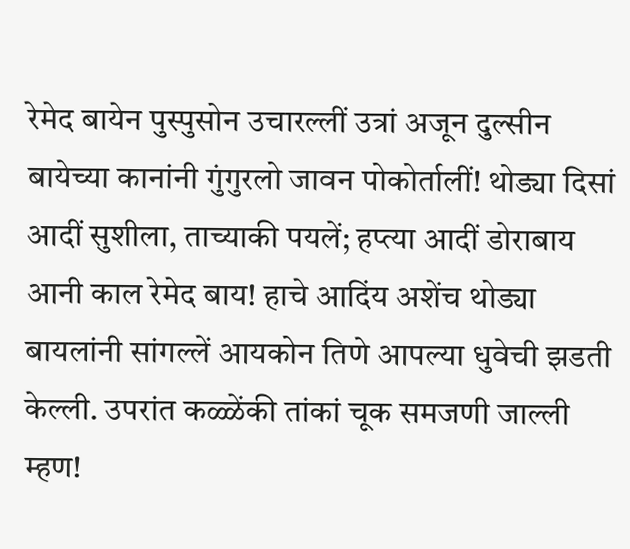रेमेद बायेन पुस्पुसोन उचारल्लीं उत्रां अजून दुल्सीन बायेच्या कानांनी गुंगुरलो जावन पोकोर्तालीं! थोड्या दिसां आदीं सुशीला, ताच्याकी पयलें; हप्त्या आदीं डोराबाय आनी काल रेमेद बाय! हाचे आदिंय अशेंच थोड्या बायलांनी सांगल्लें आयकोन तिणे आपल्या धुवेची झडती केल्ली. उपरांत कळ्ळेंकी तांकां चूक समजणी जाल्ली म्हण!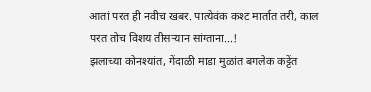आतां परत ही नवीच खबर. पात्येवंक कश्ट मार्तात तरी, काल परत तोच विशय तीसऱ्यान सांग्ताना...!
झलाच्या कोनश्यांत, गेंदाळी माडा मुळांत बगलेक कट्टेंत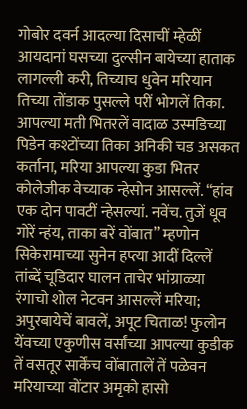गोबोर दवर्न आदल्या दिसाचीं म्हेळीं आयदानां घसच्या दुल्सीन बायेच्या हाताक लागल्ली करी, तिच्याच धुवेन मरियान तिच्या तोंडाक पुसल्ले परीं भोगलें तिका. आपल्या मती भितरलें वादाळ उस्मडिच्या पिडेन कश्टोंच्या तिका अनिकी चड असकत कर्ताना, मरिया आपल्या कुडा भितर कोलेजीक वेच्याक न्हेसोन आसल्लें. “हांव एक दोन पावटीं न्हेसल्यां. नवेंच. तुजें धूव गोरें न्हंय, ताका बरें वोंबात” म्हणोन सिकेरामाच्या सुनेन हप्त्या आदीं दिल्लें तांब्दें चूडिदार घालन ताचेर भांग्राळ्या रंगाचो शोल नेटवन आसल्लें मरिया; अपुरबायेचें बावलें, अपूट चिताळ! फुलोन येंवच्या एकुणीस वर्सांच्या आपल्या कुडीक तें वसतूर सार्केंच वोंबातालें तें पळेवन मरियाच्या वोंटार अमृको हासो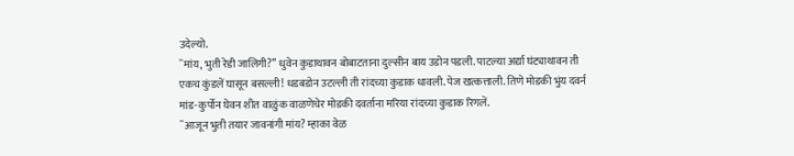उदेल्यो.
``मांय, भुती रेडी जालिगी?’’ धुवेन कुडाथावन बोबाटताना दुल्सीन बाय उडोन पडली. पाटल्या अर्द्या घंट्याथावन ती एकच कुंडलें घासून बसल्ली! धडबडोन उटल्ली ती रांदच्या कुडाक धावली. पेज खत्कत्ताली. तिणे मोडकी भुंय दवर्न मांड-कुर्पोन घेवन शीत वाळुंक वाळणेचेर मोडकी दवर्ताना मरिया रांदच्या कुडाक रिगलें.
``आजून भुती तयार जावनांगी मांय? म्हाका वेळ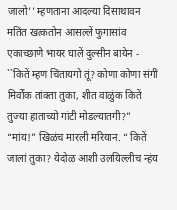जालो’’ म्हणताना आदल्या दिसाथावन मतिंत खत्कतोन आसल्लें फुगासांव एकाच्छाणे भायर घालें दुल्सीन बायेन - ``कितें म्हण चिंतायगो तूं? कोणा कोणा संगीं मिर्वोंक तांक्ता तुका, शीत वाळुंक कितें तुज्या हाताच्यो गांटी मोडल्यातगी?”
“मांय!” खिळंच मारली मरियान. “ कितें जालां तुका? येदोळ आशी उलयिल्लीच न्हंय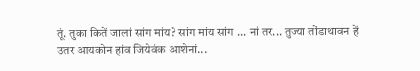तूं. तुका कितें जालां सांग मांय? सांग मांय सांग ... नां तर... तुज्या तोंडाथावन हें उतर आयकोन हांव जियेवंक आशेनां...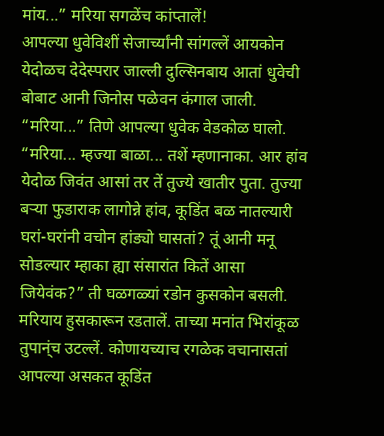मांय...” मरिया सगळेंच कांप्तालें!
आपल्या धुवेविशीं सेजार्च्यांनी सांगल्लें आयकोन येदोळच देदेस्परार जाल्ली दुल्सिनबाय आतां धुवेची बोबाट आनी जिनोस पळेवन कंगाल जाली.
“मरिया...” तिणे आपल्या धुवेक वेडकोळ घालो. “मरिया... म्हज्या बाळा... तशें म्हणानाका. आर हांव येदोळ जिवंत आसां तर तें तुज्ये खातीर पुता. तुज्या बऱ्या फुडाराक लागोन्ने हांव, कूडिंत बळ नातल्यारी घरां-घरांनी वचोन हांड्यो घासतां? तूं आनी मनू सोडल्यार म्हाका ह्या संसारांत कितें आसा जियेवंक?” ती घळगळ्यां रडोन कुसकोन बसली.
मरियाय हुसकारून रडतालें. ताच्या मनांत भिरांकूळ तुपान्ंच उटल्लें. कोणायच्याच रगळेक वचानासतां आपल्या असकत कूडिंत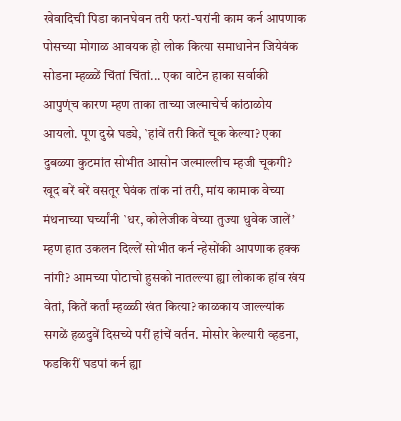खेवादिची पिडा कानघेवन तरी फरां-घरांनी काम कर्न आपणाक पोसच्या मोगाळ आवयक हो लोक कित्या समाधानेन जियेवंक सोडना म्हळ्ळें चिंतां चिंतां... एका वाटेन हाका सर्वाकी आपुण्ंच कारण म्हण ताका ताच्या जल्माचेर्च कांठाळोय आयलो. पूण दुस्रे घड्ये, `हांवें तरी कितें चूक केल्या? एका दुबळ्या कुटमांत सोभीत आसोन जल्माल्लीच म्हजी चूकगी? खूद बरें बरें वसतूर घेवंक तांक नां तरी, मांय कामाक वेच्या मंथनाच्या घर्च्यांनी `धर, कोलेजीक वेच्या तुज्या धुवेक जालें’ म्हण हात उकलन दिल्लें सोभीत कर्न न्हेसोंकी आपणाक हक्क नांगी? आमच्या पोटाचो हुसको नातल्ल्या ह्या लोकाक हांव खंय वेतां, कितें कर्तां म्हळ्ळी खंत कित्या? काळकाय जाल्ल्यांक सगळें हळदुवें दिसच्ये परीं हांचें वर्तन. मोसोर केल्यारी व्हडना, फडकिरीं घडपां कर्न ह्या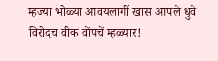म्हज्या भोळ्या आवयलागीं खास आपले धुवे विरोदच वीक वोंपचें म्हळ्यार!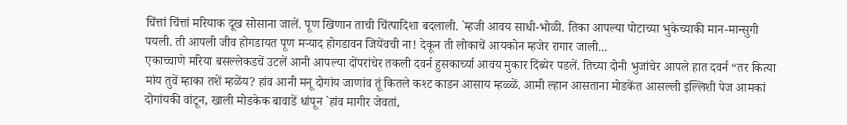चिंत्तां चिंत्तां मरियाक दूख सोसाना जालें. पूण खिणान ताची चिंत्पादिशा बदलाली. `म्हजी आवय साधी-भोळी. तिका आपल्या पोटाच्या भुकेच्याकी मान-मान्सुगी पयली. ती आपली जीव होगडायत पूण मऱ्याद होगडावन जियेंवची ना! देकून ती लोकाचें आयकोन म्हजेर रागार जाली...
एकाच्चाणे मरिया बसल्लेकडचें उटलें आनी आपल्या दोंपरांचेर तकली दवर्न हुसकार्च्या आवय मुकार दिंब्येर पडलें. तिच्या दोनी भुजांचेर आपले हात दवर्न “तर कित्या मांय तुवें म्हाका तशें म्हळेंय? हांव आनी मनू दोगांय जाणांव तूं कितले कश्ट काडन आसाय म्हळ्ळें. आमी ल्हान आसताना मोडकेंत आसल्ली इल्लिशी पेज आमकां दोगांयकी वांटून, खाली मोडकेक बावाडें धांपून `हांव मागीर जेवतां,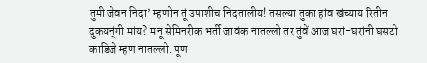तुमी जेवन निदा’ म्हणोन तूं उपाशीच निदतालीय! तसल्या तुका हांव खंच्याय रितीन दुकयन्ंगी मांय? मनू सेमिनरीक भर्ती जावंक नातल्लो तर तुंवें आज घरां-घरांनी घसटो काडिजे म्हण नातल्लो. पूण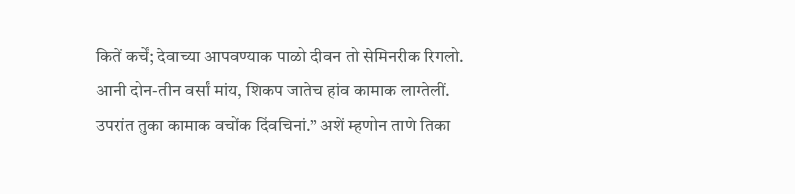कितें कर्चें; देवाच्या आपवण्याक पाळो दीवन तो सेमिनरीक रिगलो. आनी दोन-तीन वर्सां मांय, शिकप जातेच हांव कामाक लाग्तेलीं. उपरांत तुका कामाक वचोंक दिंवचिनां.” अशें म्हणोन ताणे तिका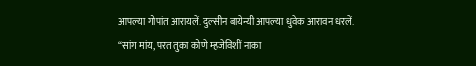आपल्या गोपांत आरायलें. दुल्सीन बायेन्यी आपल्या धुवेक आरावन धरलें.
“सांग मांय, परत तुका कोणे म्हजेविशीं नाका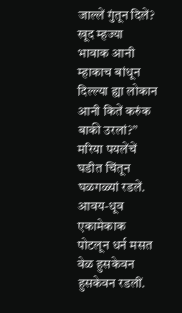जाल्लें गुंतून दिलें? खूद म्हज्या भावाक आनी म्हाकाच बांधून दिल्ल्या ह्या लोकान आनी कितें करुंक बाकी उरलां?” मरिया पयलेंचें घडीत चिंतून घळगळ्यां रडलें. आवय-धूव एकामेकाक पोटलून धर्न मसत वेळ हुसकेवन हुसकेवन रडलीं.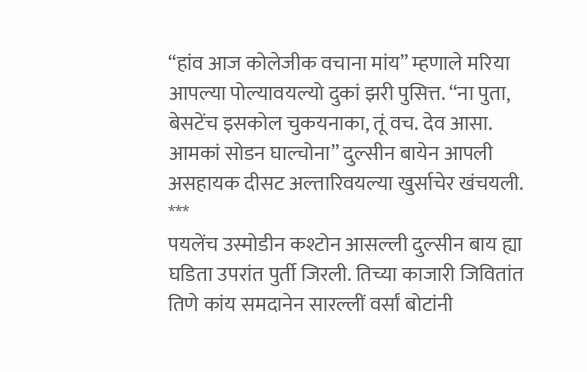“हांव आज कोलेजीक वचाना मांय” म्हणाले मरिया आपल्या पोल्यावयल्यो दुकां झरी पुसित्त. “ना पुता, बेसटेंच इसकोल चुकयनाका, तूं वच. देव आसा. आमकां सोडन घाल्चोना” दुल्सीन बायेन आपली असहायक दीसट अल्तारिवयल्या खुर्साचेर खंचयली.
***
पयलेंच उस्मोडीन कश्टोन आसल्ली दुल्सीन बाय ह्या घडिता उपरांत पुर्ती जिरली. तिच्या काजारी जिवितांत तिणे कांय समदानेन सारल्लीं वर्सां बोटांनी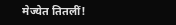मेज्येत तितलीं!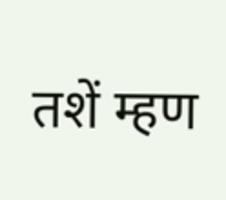तशें म्हण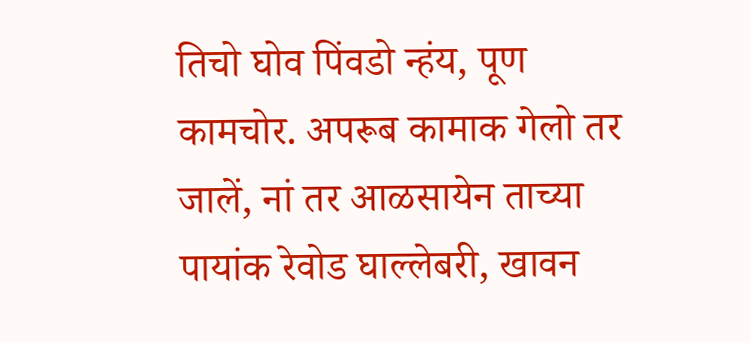तिचो घोव पिंवडो न्हंय, पूण कामचोर. अपरूब कामाक गेलो तर जालें, नां तर आळसायेन ताच्या पायांक रेवोड घाल्लेबरी, खावन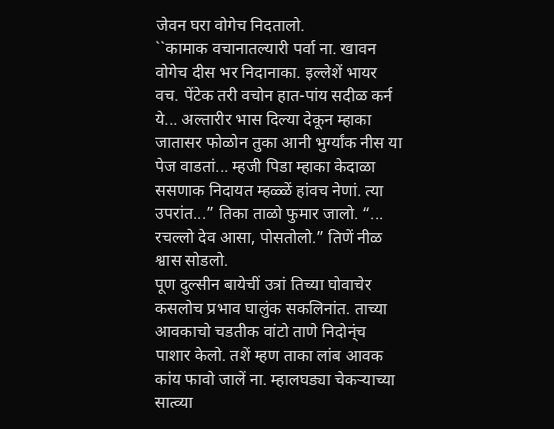जेवन घरा वोगेच निदतालो.
``कामाक वचानातल्यारी पर्वा ना. खावन वोगेच दीस भर निदानाका. इल्लेशें भायर वच. पेंटेक तरी वचोन हात-पांय सदीळ कर्न ये... अल्तारीर भास दिल्या देकून म्हाका जातासर फोळोन तुका आनी भुर्ग्यांक नीस या पेज वाडतां... म्हजी पिडा म्हाका केदाळा ससणाक निदायत म्हळ्ळें हांवच नेणां. त्या उपरांत...” तिका ताळो फुमार जालो. “... रचल्लो देव आसा, पोसतोलो.” तिणें नीळ श्वास सोडलो.
पूण दुल्सीन बायेचीं उत्रां तिच्या घोवाचेर कसलोच प्रभाव घालुंक सकलिनांत. ताच्या आवकाचो चडतीक वांटो ताणे निदोन्ंच पाशार केलो. तशें म्हण ताका लांब आवक कांय फावो जालें ना. म्हालघड्या चेकऱ्याच्या सात्व्या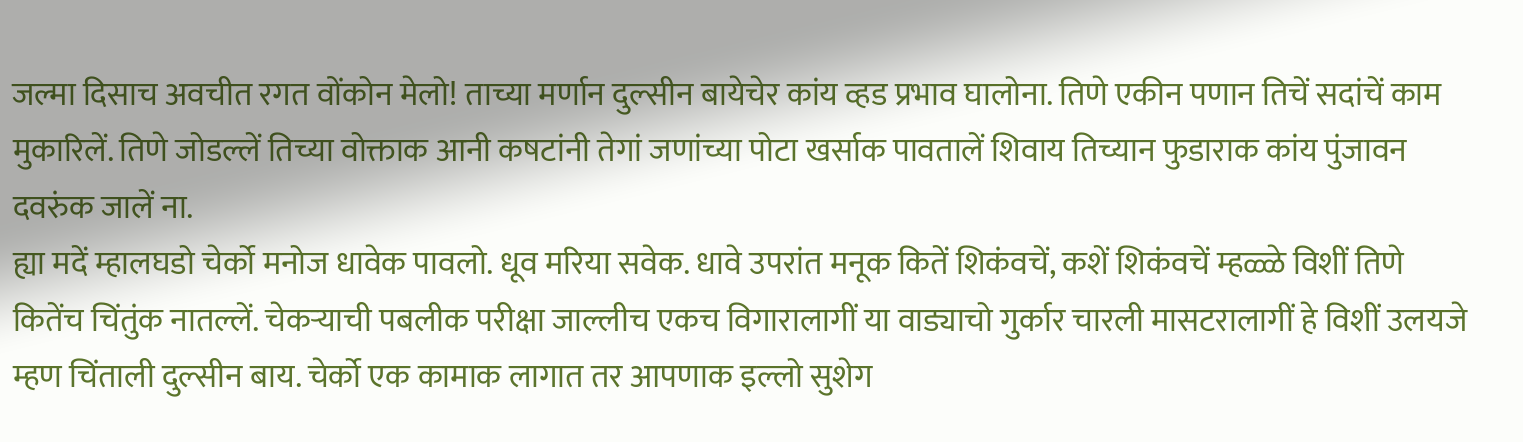जल्मा दिसाच अवचीत रगत वोंकोन मेलो! ताच्या मर्णान दुल्सीन बायेचेर कांय व्हड प्रभाव घालोना. तिणे एकीन पणान तिचें सदांचें काम मुकारिलें. तिणे जोडल्लें तिच्या वोक्ताक आनी कषटांनी तेगां जणांच्या पोटा खर्साक पावतालें शिवाय तिच्यान फुडाराक कांय पुंजावन दवरुंक जालें ना.
ह्या मदें म्हालघडो चेर्को मनोज धावेक पावलो. धूव मरिया सवेक. धावे उपरांत मनूक कितें शिकंवचें, कशें शिकंवचें म्हळ्ळे विशीं तिणे कितेंच चिंतुंक नातल्लें. चेकऱ्याची पबलीक परीक्षा जाल्लीच एकच विगारालागीं या वाड्याचो गुर्कार चारली मासटरालागीं हे विशीं उलयजे म्हण चिंताली दुल्सीन बाय. चेर्को एक कामाक लागात तर आपणाक इल्लो सुशेग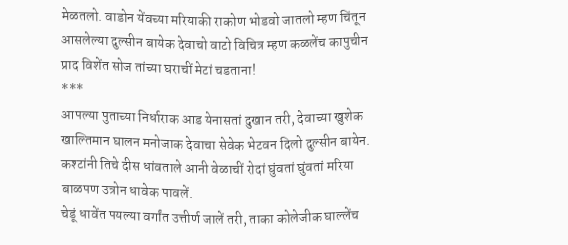मेळतलो. वाडोन येंवच्या मरियाकी राकोण भोडवो जातलो म्हण चिंतून आसलेल्या दुल्सीन बायेक देवाचो वाटो विचित्र म्हण कळलेंच कापुचीन प्राद विशेंत सोज तांच्या घराचीं मेटां चडताना!
***
आपल्या पुताच्या निर्धाराक आड येनासतां दुखान तरी, देवाच्या खुशेक खाल्तिमान घालन मनोजाक देवाचा सेवेक भेटवन दिलो दुल्सीन बायेन. कश्टांनी तिचे दीस धांवताले आनी वेळाचीं रोदां घुंवतां घुंवतां मरिया बाळपण उत्रोन धावेक पावलें.
चेडूं धावेंत पयल्या वर्गांत उत्तीर्ण जालें तरी, ताका कोलेजीक घाल्लेंच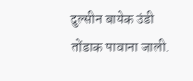दुल्सीन बायेक उंडी तोंडाक पावाना जाली.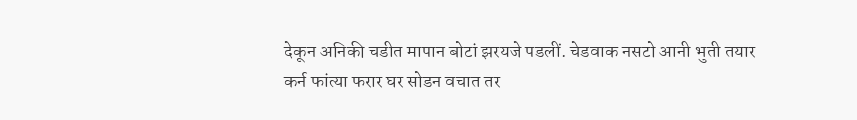देकून अनिकी चडीत मापान बोटां झरयजे पडलीं. चेडवाक नसटो आनी भुती तयार कर्न फांत्या फरार घर सोडन वचात तर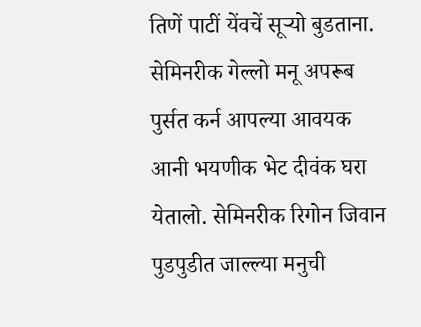तिणें पाटीं येंवचें सूऱ्यो बुडताना.
सेमिनरीक गेल्लो मनू अपरूब पुर्सत कर्न आपल्या आवयक आनी भयणीक भेट दीवंक घरा येतालो. सेमिनरीक रिगोन जिवान पुडपुडीत जाल्ल्या मनुची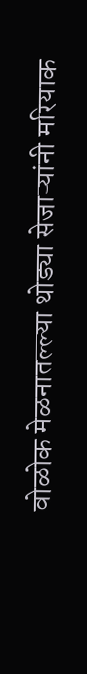वोळोक मेळनातल्ल्या थोड्या सेजाऱ्यांनी मरियाक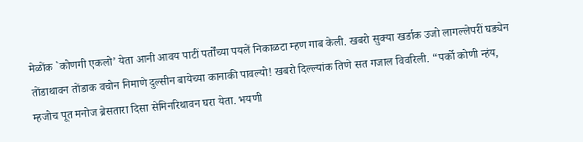मेळोंक `कोणगी एकलो’ येता आनी आवय पाटीं पर्तोंच्या पयलें निकाळटा म्हण गाब केली. खबरो सुक्या खर्डाक उजो लागल्लेपरीं घड्येन तोंडाथावन तोंडाक वचोन निमाणे दुल्सीन बायेच्या कानाकी पावल्यो! खबरो दिल्ल्यांक तिणे सत गजाल विवरिली. “पर्को कोणी न्हंय, म्हजोच पूत मनोज ब्रेसतारा दिसा सेमिनरिथावन घरा येता. भयणी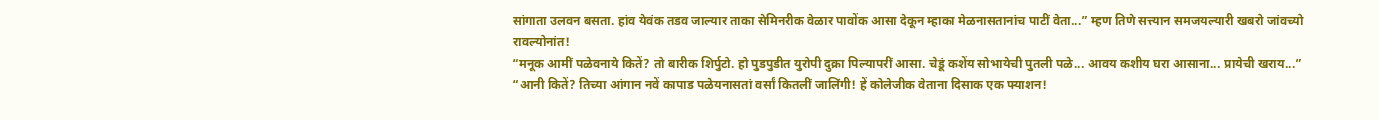सांगाता उलवन बसता. हांव येवंक तडव जाल्यार ताका सेमिनरीक वेळार पावोंक आसा देकून म्हाका मेळनासतानांच पाटीं वेता...” म्हण तिणे सत्त्यान समजयल्यारी खबरो जांवच्यो रावल्योनांत!
“मनूक आमीं पळेवनाये कितें? तो बारीक शिर्पुटो. हो पुडपुडीत युरोपी दुक्रा पिल्यापरीं आसा. चेडूं कशेंय सोभायेची पुतली पळे... आवय कशीय घरा आसाना... प्रायेची खराय...”
“आनी कितें? तिच्या आंगान नवें कापाड पळेयनासतां वर्सां कितलीं जालिंगी! हें कोलेजीक वेताना दिसाक एक फ्याशन!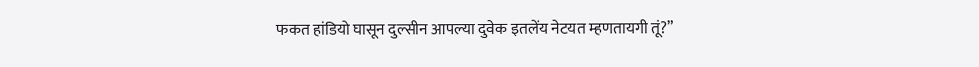फकत हांडियो घासून दुल्सीन आपल्या दुवेक इतलेंय नेटयत म्हणतायगी तूं?”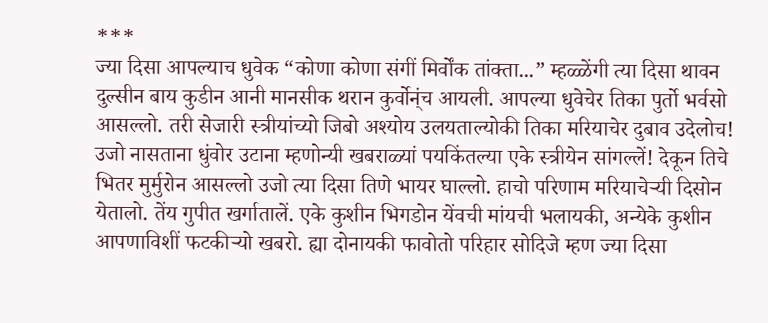***
ज्या दिसा आपल्याच धुवेक “कोणा कोणा संगीं मिर्वोंक तांक्ता...” म्हळ्ळेंगी त्या दिसा थावन दुल्सीन बाय कुडीन आनी मानसीक थरान कुर्वोन्ंच आयली. आपल्या धुवेचेर तिका पुर्तो भर्वसो आसल्लो. तरी सेजारी स्त्रीयांच्यो जिबो अश्योय उलयताल्योकी तिका मरियाचेर दुबाव उदेलोच! उजो नासताना धुंवोर उटाना म्हणोन्यी खबराळ्यां पयकिंतल्या एके स्त्रीयेन सांगल्लें! देकून तिचे भितर मुर्मुरोन आसल्लो उजो त्या दिसा तिणे भायर घाल्लो. हाचो परिणाम मरियाचेऱ्यी दिसोन येतालो. तेंय गुपीत खर्गातालें. एके कुशीन भिगडोन येंवची मांयची भलायकी, अन्येके कुशीन आपणाविशीं फटकीऱ्यो खबरो. ह्या दोनायकी फावोतो परिहार सोदिजे म्हण ज्या दिसा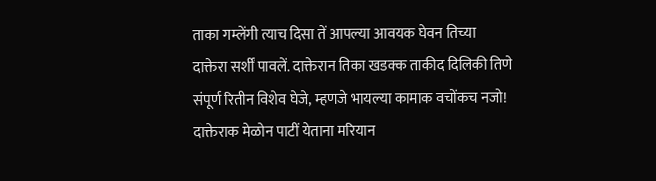ताका गम्लेंगी त्याच दिसा तें आपल्या आवयक घेवन तिच्या दाक्तेरा सर्शीं पावलें. दाक्तेरान तिका खडक्क ताकीद दिलिकी तिणे संपूर्ण रितीन विशेव घेजे, म्हणजे भायल्या कामाक वचोंकच नजो!
दाक्तेराक मेळोन पाटीं येताना मरियान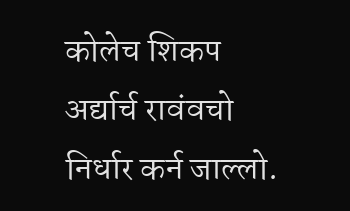कोलेच शिकप अर्द्यार्च रावंवचो निर्धार कर्न जाल्लो.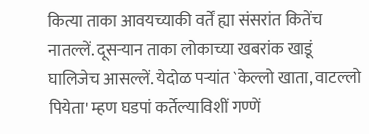कित्या ताका आवयच्याकी वर्तें ह्या संसरांत कितेंच नातल्लें. दूसऱ्यान ताका लोकाच्या खबरांक खाडूं घालिजेच आसल्लें. येदोळ पऱ्यांत `केल्लो खाता, वाटल्लो पियेता' म्हण घडपां कर्तेल्याविशीं गण्णें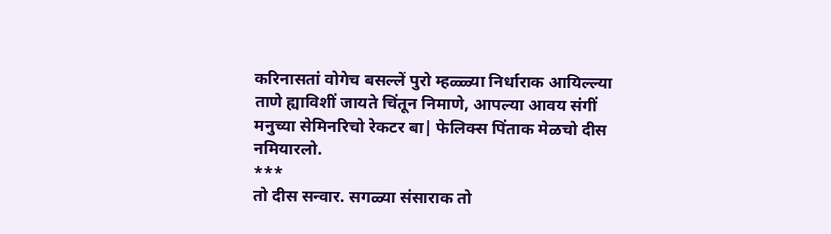करिनासतां वोगेच बसल्लें पुरो म्हळ्ळ्या निर्धाराक आयिल्ल्या ताणे ह्याविशीं जायते चिंतून निमाणे, आपल्या आवय संगीं मनुच्या सेमिनरिचो रेकटर बा| फेलिक्स पिंताक मेळचो दीस नमियारलो.
***
तो दीस सन्वार. सगळ्या संसाराक तो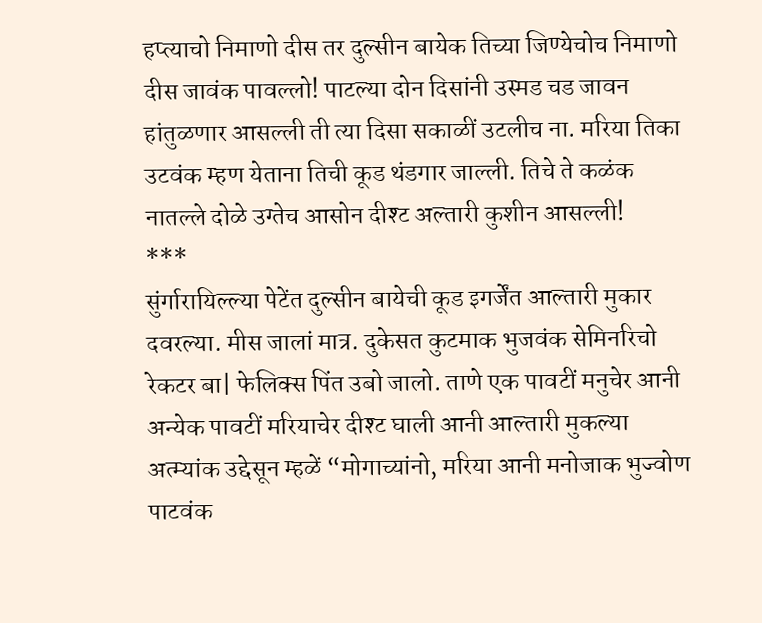हप्त्याचो निमाणो दीस तर दुल्सीन बायेक तिच्या जिण्येचोच निमाणो दीस जावंक पावल्लो! पाटल्या दोन दिसांनी उस्मड चड जावन हांतुळणार आसल्ली ती त्या दिसा सकाळीं उटलीच ना. मरिया तिका उटवंक म्हण येताना तिची कूड थंडगार जाल्ली. तिचे ते कळंक नातल्ले दोळे उग्तेच आसोन दीश्ट अल्तारी कुशीन आसल्ली!
***
सुंर्गारायिल्ल्या पेटेंत दुल्सीन बायेची कूड इगर्जेंत आल्तारी मुकार दवरल्या. मीस जालां मात्र. दुकेसत कुटमाक भुजवंक सेमिनरिचो रेकटर बा| फेलिक्स पिंत उबो जालो. ताणे एक पावटीं मनुचेर आनी अन्येक पावटीं मरियाचेर दीश्ट घाली आनी आल्तारी मुकल्या अत्म्यांक उद्देसून म्हळें “मोगाच्यांनो, मरिया आनी मनोजाक भुज्वोण पाटवंक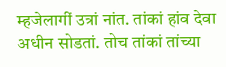म्हजेलागीं उत्रां नांत. तांकां हांव देवा अधीन सोडतां. तोच तांकां तांच्या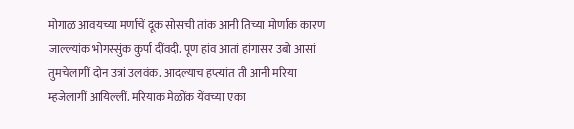मोगाळ आवयच्या मर्णाचें दूक सोसची तांक आनी तिच्या मोर्णाक कारण जाल्ल्यांक भोगस्सुंक कुर्पा दींवदी. पूण हांव आतां हांगासर उबो आसां तुमचेलागीं दोन उत्रां उलवंक. आदल्याच हप्त्यांत ती आनी मरिया म्हजेलागीं आयिल्लीं. मरियाक मेळोंक येंवच्या एका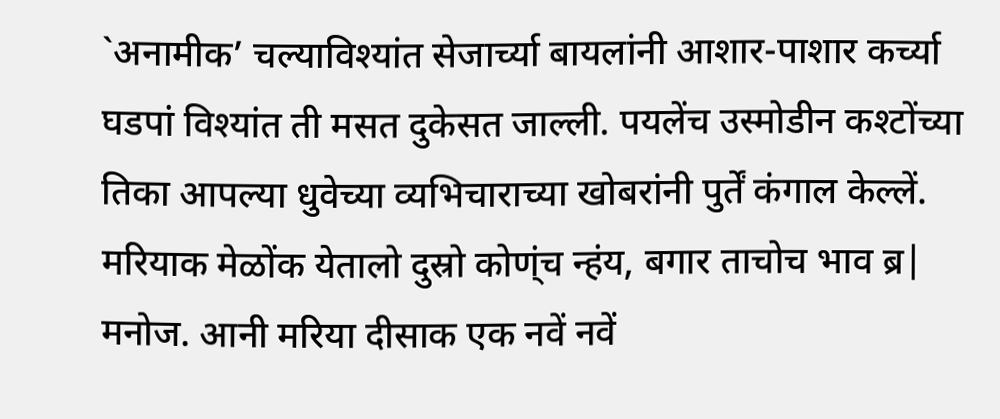`अनामीक’ चल्याविश्यांत सेजार्च्या बायलांनी आशार-पाशार कर्च्या घडपां विश्यांत ती मसत दुकेसत जाल्ली. पयलेंच उस्मोडीन कश्टोंच्या तिका आपल्या धुवेच्या व्यभिचाराच्या खोबरांनी पुर्तें कंगाल केल्लें. मरियाक मेळोंक येतालो दुस्रो कोण्ंच न्हंय, बगार ताचोच भाव ब्र| मनोज. आनी मरिया दीसाक एक नवें नवें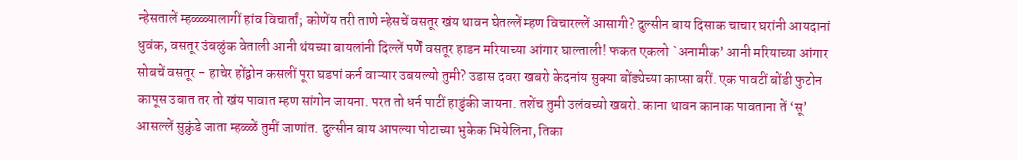न्हेसतालें म्हळ्ळ्यालागीं हांव विचार्तां; कोणेंय तरी ताणे न्हेसचें वसतूर खंय थावन घेतल्लें म्हण विचारल्लें आसागी? दुल्सीन बाय दिसाक चाचार घरांनी आयदानां धुवंक, वसतूर उंबळुंक वेताली आनी थंयच्या बायलांनी दिल्लें पर्णें वसतूर हाडन मरियाच्या आंगार घाल्ताली! फकत एकलो `अनामीक’ आनी मरियाच्या आंगार सोबचें वसतूर - हाचेर होंद्वोन कसलीं पूरा घडपां कर्न वाऱ्यार उबयल्यो तुमी? उडास दवरा खबरो केदनांय सुक्या बोंड्येच्या काप्सा बरीं. एक पावटीं बोंडी फुटोन कापूस उबात तर तो खंय पावात म्हण सांगोन जायना. परत तो धर्न पाटीं हाडुंकी जायना. तशेंच तुमी उलंवच्यो खबरो. काना थावन कानाक पावताना तें ‘सू’ आसल्लें सुक्रुंडे जाता म्हळ्ळें तुमीं जाणांत. दुल्सीन बाय आपल्या पोटाच्या भुकेक भियेलिना, तिका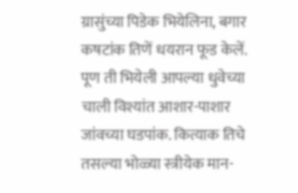ग्रासुंच्या पिडेक भियेलिना, बगार कषटांक तिणें धयरान फूड केलें. पूण ती भियेली आपल्या धुवेच्या चाली विश्यांत आशार-पाशार जांवच्या घडपांक. कित्याक तिचे तसल्या भोळ्या स्त्रीयेक मान-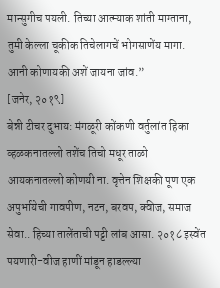मान्सुगीच पयली. तिच्या आत्म्याक शांती माग्ताना, तुमी केल्ला चूकीक तिचेलागचें भोगसाणेंय मागा. आनी कोणायकी अशें जायना जांव.”
[जनेर, २०१९]
बेन्नी टीचर दुभाय: मंगळूरी कोंकणी वर्तुलांत हिका व्हळकनातल्लो तशेंच तिचो मधूर ताळो आयकनातल्लो कोणयी ना. वृत्तेन शिक्षकी पूण एक अपुर्भायेची गावपीण, नटन, बरवप, क्वीज, समाज सेवा.. हिच्या तालेंताची पट्टी लांब आसा. २०१८ इस्वेंत पयणारी-वीज हाणीं मांडून हाडल्ल्या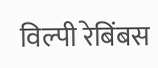विल्पी रेबिंबस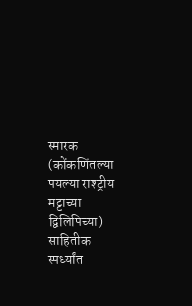स्मारक (कोंकणिंतल्या पयल्या राश्ट्रीय मट्टाच्या द्विलिपिच्या) साहितीक स्पर्ध्यांत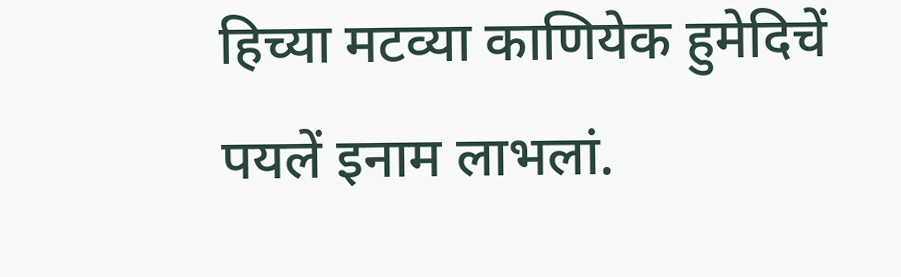हिच्या मटव्या काणियेक हुमेदिचें पयलें इनाम लाभलां.